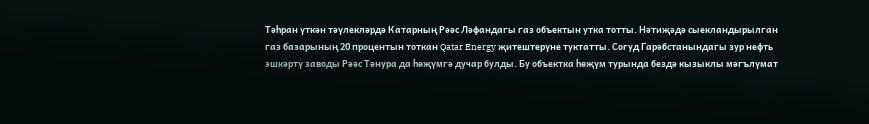Тәһран үткән тәүлекләрдә Катарның Рәәс Ләфандагы газ объектын утка тотты. Нәтиҗәдә сыекландырылган газ базарының 20 процентын тоткан Qatar Energy җитештерүне туктатты. Согуд Гарәбстанындагы зур нефть эшкәртү заводы Рәәс Тәнура да һөҗүмгә дучар булды. Бу объектка һөҗүм турында бездә кызыклы мәгълүмат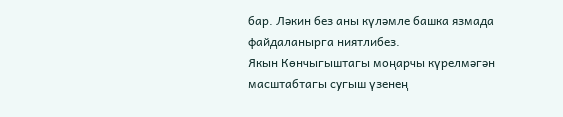бар. Ләкин без аны күләмле башка язмада файдаланырга ниятлибез.
Якын Көнчыгыштагы моңарчы күрелмәгән масштабтагы сугыш үзенең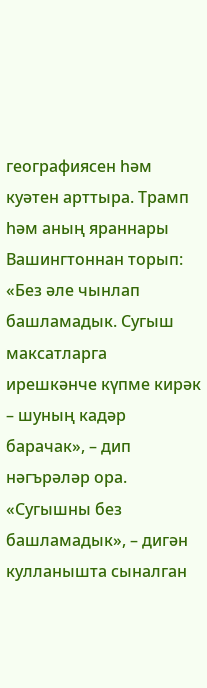географиясен һәм куәтен арттыра. Трамп һәм аның яраннары Вашингтоннан торып: «Без әле чынлап башламадык. Сугыш максатларга ирешкәнче күпме кирәк – шуның кадәр барачак», – дип нәгърәләр ора. «Сугышны без башламадык», – дигән кулланышта сыналган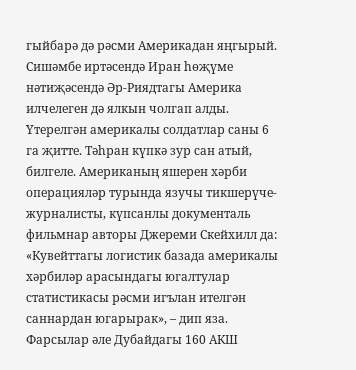гыйбарә дә рәсми Америкадан яңгырый. Сишәмбе иртәсендә Иран һөҗүме нәтиҗәсендә Әр-Риядтагы Америка илчелеген дә ялкын чолгап алды. Үтерелгән америкалы солдатлар саны 6 га җитте. Тәһран күпкә зур сан атый, билгеле. Американың яшерен хәрби операцияләр турында язучы тикшерүче-журналисты, күпсанлы документаль фильмнар авторы Джереми Скейхилл да: «Кувейттагы логистик базада америкалы хәрбиләр арасындагы югалтулар статистикасы рәсми игълан ителгән саннардан югарырак», – дип яза. Фарсылар әле Дубайдагы 160 АКШ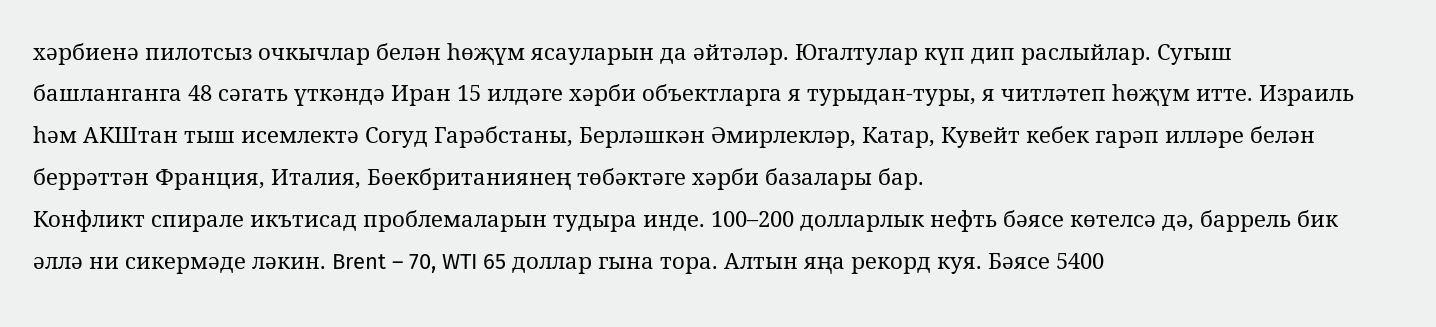хәрбиенә пилотсыз очкычлар белән һөҗүм ясауларын да әйтәләр. Югалтулар күп дип раслыйлар. Сугыш башланганга 48 сәгать үткәндә Иран 15 илдәге хәрби объектларга я турыдан-туры, я читләтеп һөҗүм итте. Израиль һәм АКШтан тыш исемлектә Согуд Гарәбстаны, Берләшкән Әмирлекләр, Катар, Кувейт кебек гарәп илләре белән беррәттән Франция, Италия, Бөекбританиянең төбәктәге хәрби базалары бар.
Конфликт спирале икътисад проблемаларын тудыра инде. 100–200 долларлык нефть бәясе көтелсә дә, баррель бик әллә ни сикермәде ләкин. Brent – 70, WTI 65 доллар гына тора. Алтын яңа рекорд куя. Бәясе 5400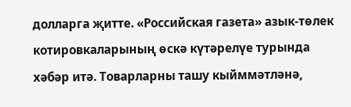долларга җитте. «Российская газета» азык-төлек котировкаларының өскә күтәрелүе турында хәбәр итә. Товарларны ташу кыйммәтләнә,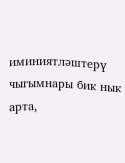иминиятләштерү чыгымнары бик нык арта,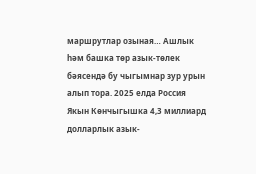маршрутлар озыная… Ашлык һәм башка төр азык-төлек бәясендә бу чыгымнар зур урын алып тора. 2025 елда Россия Якын Көнчыгышка 4,3 миллиард долларлык азык-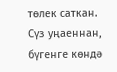төлек саткан.
Сүз уңаеннан, бүгенге көндә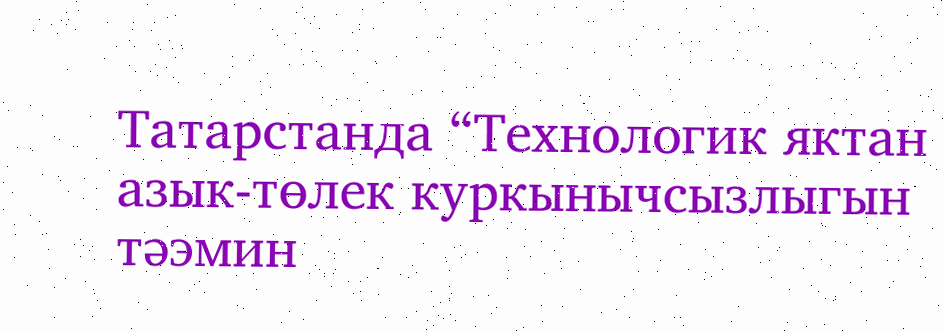Татарстанда “Технологик яктан азык-төлек куркынычсызлыгын тәэмин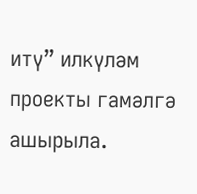итү” илкүләм проекты гамәлгә ашырыла.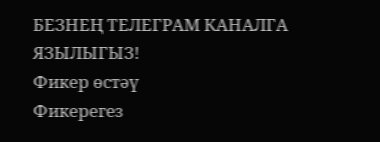БЕЗНЕҢ ТЕЛЕГРАМ КАНАЛГА ЯЗЫЛЫГЫЗ!
Фикер өстәү
Фикерегез